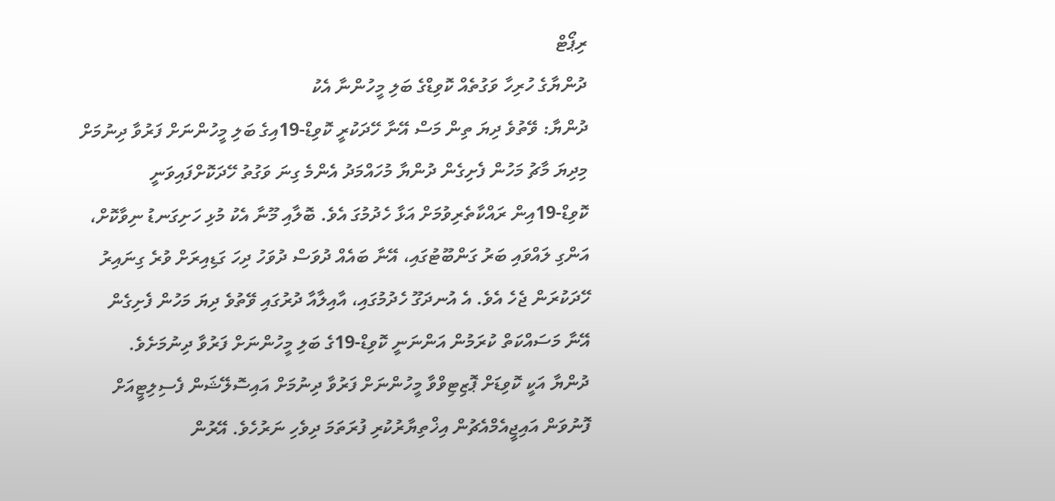ރިޕޯޓް
ދުންޔާގެ ހުރިހާ ވަގުތެއް ކޮވިޑްގެ ބަލި މީހުންނާ އެކު
ދުންޔާ: ވޭތުވެ ދިޔަ ތިން މަސް އޭނާ ހޭދަކުރީ ކޮވިޑް-19އިގެ ބަލި މީހުންނަށް ފަރުވާ ދިނުމަށް
މިދިޔަ މާޗު މަހުން ފެށިގެން ދުންޔާ މުހައްމަދު އެންމެ ގިނަ ވަގުތު ހޭދަކޮށްފައިވަނީ ކޮވިޑް-19އިން ރައްކާތެރިވުމަށް އަޅާ ހެދުމުގަ އެވެ. ބޮލާއި މޫނާ އެކު މުޅި ހަށިގަނޑު ނިވާކޮށް، އަންގި ލައްވައި ބަރު ގަންބޫޓުގައި، އޭނާ ބައެއް ދުވަސް ދުވަހު ދިހަ ގަޑިއިރަށް ވުރެ ގިނައިރު ހޭދަކުރަން ޖެހެ އެވެ. އެ އުނދަގޫ ހެދުމުގައި، އާއިލާއާ ދުރުގައި ވޭތުވެ ދިޔަ މަހުން ފެށިގެން އޭނާ މަސައްކަތް ކުރަމުން އަންނަނީ ކޮވިޑް-19ގެ ބަލި މީހުންނަށް ފަރުވާ ދިނުމަށެވެ.
ދުންޔާ އަކީ ކޮވިޑަށް ޕޮޒިޓިވްވާ މީހުންނަށް ފަރުވާ ދިނުމަށް އައިސޮލޭޝަން ފެސިލިޓީއަށް ފޮނުވަން އައިޖީއެމްއެޗުން އިޚްތިޔާރުކުރި ފުރަތަމަ ދިވެހި ނަރުހެވެ. އޭރުން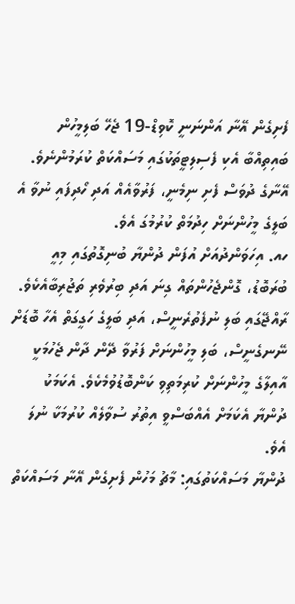ފެށިގެން އޭނާ އަންނަނީ ކޮވިޑް-19 ޖެހޭ ބަލިމީހުން ބައިތިއްބާ އެކި ފެސިލިޓީތަކުގައި މަސައްކަތް ކުރަމުންނެވެ. އޭނާގެ ދުވަސް ފެށި ނިމެނީ، ފަރުވާއެއް އަދި ހޯދިފައި ނުވާ އެ ބަލީގެ މީހުންނަށް ހިދުމަތް ކުރުމުގަ އެވެ.
ހއ. އިހަވަންދުއަށް އުފަން ދުންޔާ ބުނިގޮތުގައި މިއީ ބުރަބޮޑު، ގޮންޖެހުންތައް ގިނަ އަދި ބިރުވެރި ތަޖުރިބާއެކެވެ. ރާއްޖޭގައި ބަލި ނުފެތުރެނީސް، އަދި ބަލީގެ ހަގީގަތް އެހާ ބޮޑަށް ނޭނގެނީސް، ބަލި މީހުންނަށް ފަރުވާ ދޭން ދާން ޖެހުމަކީ އާއިލާގެ މީހުންނަށް ކުރިމަތިވި ކަންބޮޑުވުމެކެވެ. އެކަމަކު ދުންޔާ އެކަމަށް އެއްބަސްވީ އިތުރު ސުވާލެއް ކުރުމަކާ ނުލަ އެވެ.
ދުންޔާ މަސައްކަތުގައި: މާޗު މަހުން ފެށިގެން އޭނާ މަސައްކަތް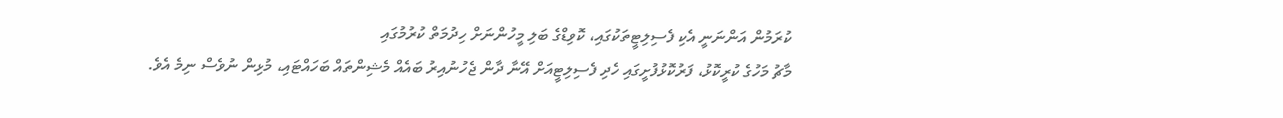ކުރަމުން އަންނަނީ އެކި ފެސިލިޓީތަކުގައި، ކޮވިޑްގެ ބަލި މީހުންނަށް ހިދުމަތް ކުރުމުގައި
މާޗު މަހުގެ ކުރީކޮޅު، ފަރުކޮޅުފުށީގައި ހެދި ފެސިލިޓީއަށް އޭނާ ދާން ޖެހުނުއިރު ބައެއް މެޝިންތައް ބަހައްޓައި، މުޅިން ނުވެސް ނިމެ އެވެ.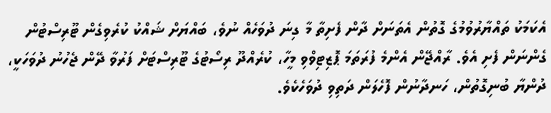އެކަމަކު ތައްޔާރުވުމުގެ ގޮތުން އެތަނަށް ދާން ފެށިތާ މާ ގިނަ ދުވަހެއް ނުވެ، ބައްޔަށް ޝައްކު ކުރެވިގެން ޓޫރިސްޓުން ގެންނަން ފެށި އެވެ. ރާއްޖޭން އެންމެ ފުރަތަމަ ޕޮޒިޓިވްވި މީހާ، ކުރެއްދޫ ރިސޯޓުގެ ޓޫރިސްޓަށް ފަރުވާ ދޭން ޖެހުނު ދުވަހަކީ، ދުންޔާ ބުނިގޮތުން، ހަނދާނުން ފޮހެލަން ދަތިވި ދުވަހެކެވެ.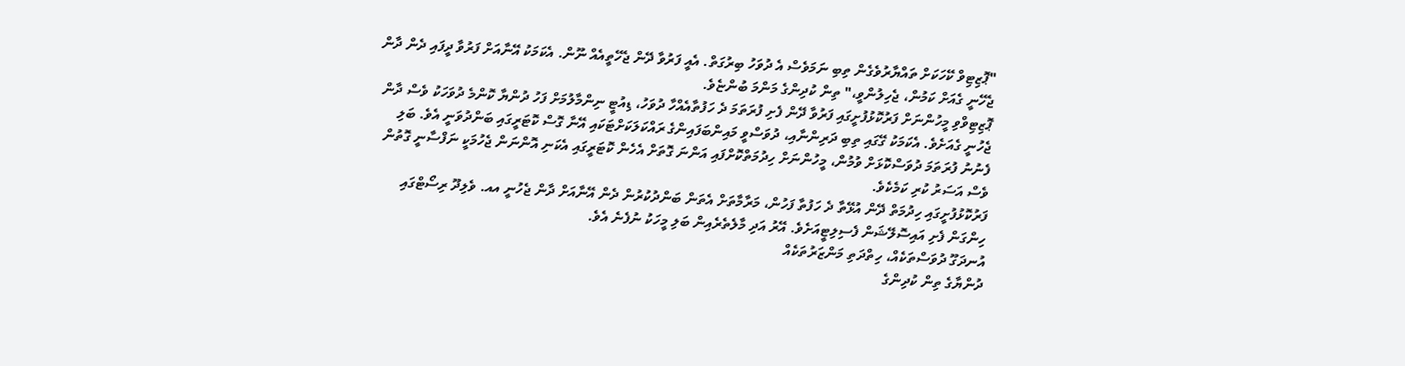"ޕޮޒިޓިވް ކޭހަކަށް ތައްޔާރުވެގެން ތިބި ނަމަވެސް އެ ދުވަހު ބިރުގަތް. އެއީ ފަރުވާ ދޭން ޖެހޭތީއެއް ނޫން. އެކަމަކު އޭނާއަށް ފަރުވާ ދީފައި ދެން ދާން ޖެހޭނީ ގެއަށް ކަމުން، ޖެހިލުންވީ،" ތިން ކުދިންގެ މަންމަ ބުންޏެވެ.
ޕޮޒިޓިވްވި މީހުންނަށް ފަރުކޮޅުފުށީގައި ފަރުވާ ދޭން ފެށި ފުރަތަމަ ދެ ހަފުތާއެއްހާ ދުވަހު، ޑިއުޓީ ނިންމާލުމަށް ފަހު ދުންޔާ ކޮންމެ ދުވަހަކު ވެސް ދާން ޖެހުނީ ގެއަށެވެ. އެކަމަކު ގޭގައި ތިބި ދަރިންނާއި، ދުވަސްވީ މައިންބަފައިންގެ ރައްކަލަކަށްޓަކައި އޭނާ ގޮސް ކޮޓަރީގައި ބަންދުވަނީ އެވެ. ބަލި ފެނުނު ފުރަތަމަ ދުވަސްކޮޅަށް ވުމުން، މީހުންނަށް ހިދުމަތްކޮށްފައި އަންނަ ގޮތަށް އެހެން ކޮޓަރީގައި އެކަނި އޮންނަން ޖެހުމަކީ ނަފްސާނީ ގޮތުން ވެސް އަސަރު ކުރި ކަމެކެވެ.
ފަރުކޮޅުފުށީގައި ހިދުމަތް ދޭން އުޅޭތާ ދެ ހަފުތާ ފަހުން، މަރާމާތަށް އެތަން ބަންދުކުރުން ދެން އޭނާއަށް ދާން ޖެހުނީ އއ. ވެލިދޫ ރިސޯޓްގައި ހިންގަން ފެށި އައިސޮލޭޝަން ފެސިލިޓީއަށެވެ. އޭރު އަދި މާލެތެރެއިން ބަލި މީހަކު ނުފެނެ އެވެ.
އުނދަގޫ ދުވަސްތަކެއް، ހިތްދަތި މަންޒަރުތަކެއް
ދުންޔާގެ ތިން ކުދިންގެ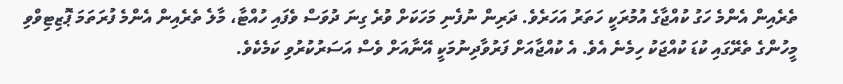ތެރެއިން އެންމެ ހަގު ކުއްޖާގެ އުމުރަކީ ހަތަރު އަހަރެވެ. ދަރިން ނުފެނި މަހަކަށް ވުރެ ގިނަ ދުވަސް ވެފައި ހުއްޓާ، މާލެ ތެރެއިން އެންމެ ފުރަތަމަ ޕޮޒިޓިވްވި މީހުންގެ ތެރޭގައި ކުޑަ ކުއްޖަކު ހިމެނެ އެވެ. އެ ކުއްޖާއަށް ފަރުވާދިނުމަކީ އޭނާއަށް ވެސް އަސަރުކުރުވި ކަމެކެވެ.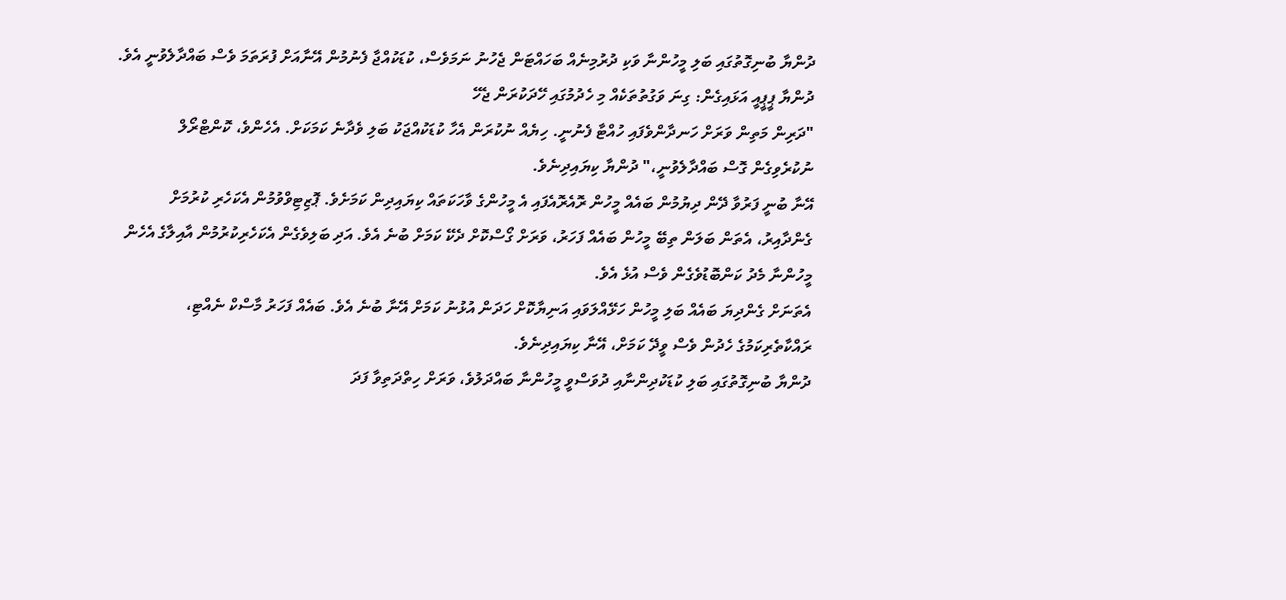ދުންޔާ ބުނިގޮތުގައި ބަލި މީހުންނާ ވަކި ދުރުމިނެއް ބަހައްޓަން ޖެހުނު ނަމަވެސް، ކުޑަކުއްޖާ ފެނުމުން އޭނާއަށް ފުރަތަމަ ވެސް ބައްދާލެވުނީ އެވެ.
ދުންޔާ ޕީޕީއީ އަޅައިގެން: ގިނަ ވަގުތުތަކެއް މި ހެދުމުގައި ހޭދަކުރަން ޖެހޭ
"ދަރިން މަތިން ވަރަށް ހަނދާންވެފައި ހުއްޓާ ފެނުނީ. ހިޔެއް ނުކުރަން އެހާ ކުޑަކުއްޖަކު ބަލި ވެދާނެ ކަމަކަށް. އެހެންވެ، ކޮންޓްރޯލް ނުކުރެވިގެން ގޮސް ބައްދާލެވުނީ،" ދުންޔާ ކިޔައިދިނެވެ.
އޭނާ ބުނީ ފަރުވާ ދޭން ދިޔުމުން ބައެއް މީހުން ރޮއެރޮއެފައި އެ މީހުންގެ ވާހަކަތައް ކިޔައިދިން ކަމަށެވެ. ޕޮޒިޓިވްވުމުން އެކަހެރި ކުރުމަށް ގެންދާއިރު، އެތަން ބަލަން ތިބޭ މީހުން ބައެއް ފަހަރު، ވަރަށް ގޯސްކޮށް ދެކޭ ކަމަށް ބުނެ އެވެ. އަދި ބަލިވެގެން އެކަހެރިކުރުމުން އާއިލާގެ އެހެން މީހުންނާ މެދު ކަންބޮޑުވެގެން ވެސް އުޅެ އެވެ.
އެތަނަށް ގެންދިޔަ ބައެއް ބަލި މީހުން ހަޅޭއްލަވައި އަނިޔާކޮށް ހަދަން އުޅުނު ކަމަށް އޭނާ ބުނެ އެވެ. ބައެއް ފަހަރު މާސްކް ނެއްޓި، ރައްކާތެރިކަމުގެ ހެދުން ވެސް ވީދޭ ކަމަށް، އޭނާ ކިޔައިދިނެވެ.
ދުންޔާ ބުނިގޮތުގައި ބަލި ކުޑަކުދިންނާއި ދުވަސްވީ މީހުންނާ ބައްދަލުވެ، ވަރަށް ހިތްދަތިވާ ފަދަ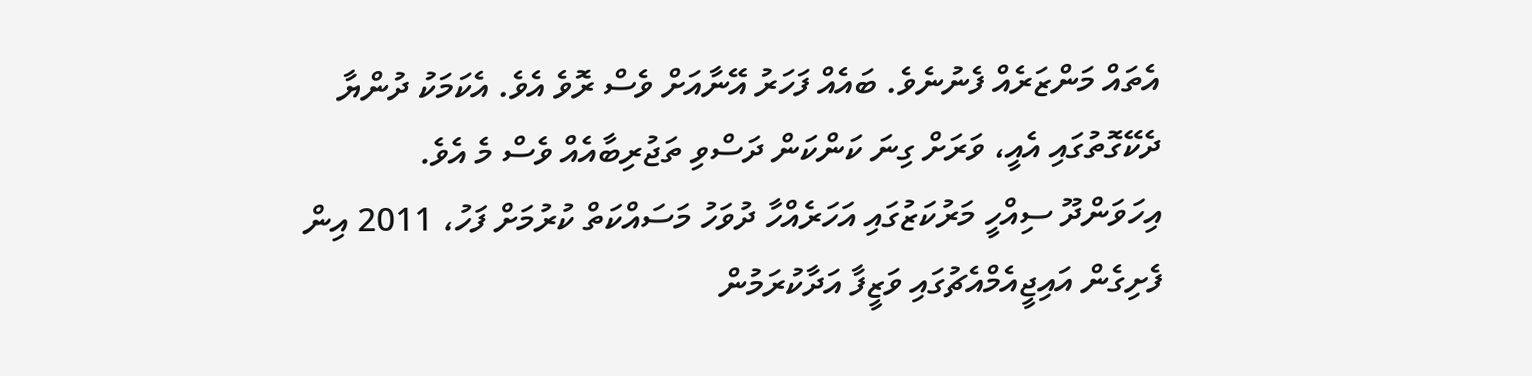އެތައް މަންޒަރެއް ފެނުނެވެ. ބައެއް ފަހަރު އޭނާއަށް ވެސް ރޮވެ އެވެ. އެކަމަކު ދުންޔާ ދެކޭގޮތުގައި އެއީ، ވަރަށް ގިނަ ކަންކަން ދަސްވި ތަޖުރިބާއެއް ވެސް މެ އެވެ.
އިހަވަންދޫ ސިއްހީ މަރުކަޒުގައި އަހަރެއްހާ ދުވަހު މަސައްކަތް ކުރުމަށް ފަހު، 2011 އިން ފެށިގެން އައިޖީއެމްއެޗުގައި ވަޒީފާ އަދާކުރަމުން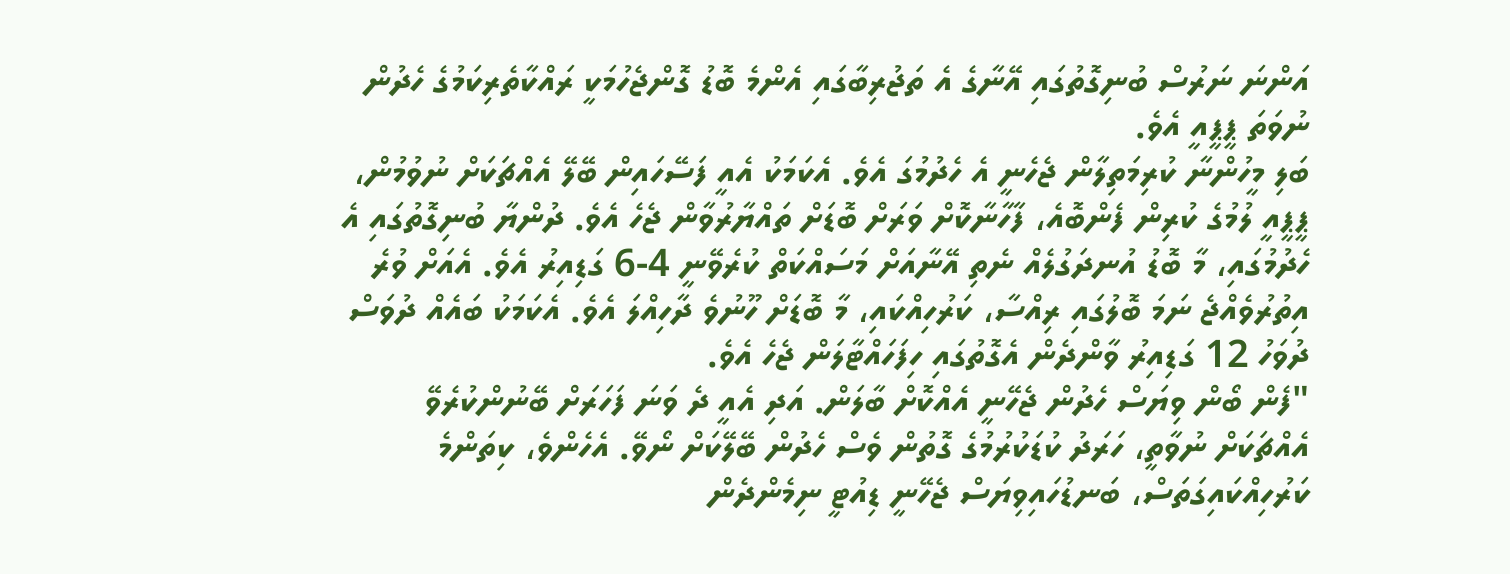އަންނަ ނަރުސް ބުނިގޮތުގައި އޭނާގެ އެ ތަޖުރިބާގައި އެންމެ ބޮޑު ގޮންޖެހުމަކީ ރައްކާތެރިކަމުގެ ހެދުން ނުވަތަ ޕީޕީއީ އެވެ.
ބަލި މީހުންނާ ކުރިމަތިލާން ޖެހެނީ އެ ހެދުމުގަ އެވެ. އެކަމަކު އެއީ ފަސޭހައިން ބޭލޭ އެއްޗަކަށް ނުވުމުން، ޕީޕީއީ ލުމުގެ ކުރިން ފެންބޮއެ، ފާހާނާކޮށް ވަރަށް ބޮޑަށް ތައްޔާރުވާން ޖެހެ އެވެ. ދުންޔާ ބުނިގޮތުގައި އެ ހެދުމުގައި، މާ ބޮޑު އުނދަގުލެއް ނެތި އޭނާއަށް މަސައްކަތް ކުރެވޭނީ 4-6 ގަޑިއިރު އެވެ. އެއަށް ވުރެ އިތުރުވެއްޖެ ނަމަ ބޮލުގައި ރިއްސާ، ކަރުހިއްކައި، މާ ބޮޑަށް ހޫނުވެ ދާހިއްލަ އެވެ. އެކަމަކު ބައެއް ދުވަސް ދުވަހު 12 ގަޑިއިރު ވާންދެން އެގޮތުގައި ހިފަހައްޓާލަން ޖެހެ އެވެ.
"ފެން ބޯން ވިޔަސް ހެދުން ޖެހޭނީ އެއްކޮށް ބާލަން. އަދި އެއީ ދެ ވަނަ ފަހަރަށް ބޭނުންކުރެވޭ އެއްޗަކަށް ނުވާތީ، ހަރަދު ކުޑަކުރުމުގެ ގޮތުން ވެސް ހެދުން ބޭލޭކަށް ނޯވޭ. އެހެންވެ، ކިތަންމެ ކަރުހިއްކައިގަތަސް، ބަނޑުހައިވިޔަސް ޖެހޭނީ ޑިއުޓީ ނިމެންދެން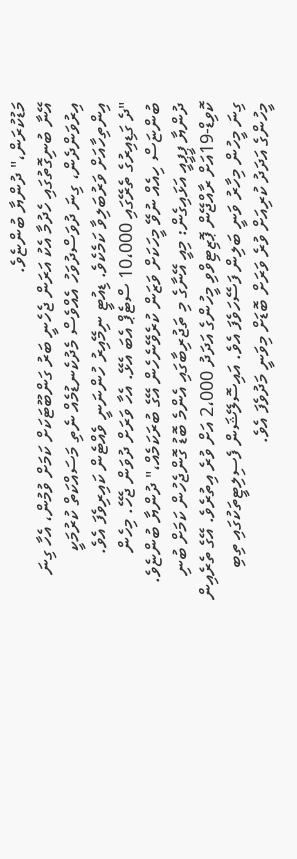މަޑުކުރަން،" ދުންޔާ ބުންޏެވެ.
އޭނާ ބުނިގޮތުގައި ހެދުމާ އެކު އަރަން ޖެހެނީ ބަރު ގަންބޫޓަކަށް ކަމަށް ވުމުން، އެހާ ގިނަ އިރުވަންދެން، ގިނަ ދުވަސްދުވަހު އެއްވެސް މެދުކެނޑުމެއް ނެތި މަސައްކަތް ކުރުމަކީ އިންތިހާއަށް ވަރުބަލިވާ ކަމެކެވެ. ޑިއުޓީ ނިމޭއިރު ހުންނަނީ ވެއްޓެން ކައިރިވެފަ އެވެ.
"ދެ ގަޑިއިރުގެ ތެރޭގައި 10،000 ސްޓެޕް އެބަ އެޅޭ. އެހާ ވަރަށް ދުވަން ޖެހޭ. މިހެން ބުންޏަސް ހިއެއް ނުވޭ މީހަކަށް ވަޒަން ކުރެވޭނެހެން އޭގެ ބުރަކަމެއް،" ދުންޔާ ބުންޏެވެ.
ދުންޔާ ޕީޕީއީ އަޅައިގެން: މިއީ އޭނާގެ މި ތަޖުރިބާގައި އެންމެ ބޮޑު ގޮންޖެހުން ކަމަށް ބުނި
ކޮވިޑް-19އަށް ރާއްޖޭން ޕޮޒިޓިވްވި މީހުންގެ އަދަދު 2،000 އަށް ވުރެ އިތުރެވެ. އޭގެ ތެރެއިން ގިނަ މީހުން މިހާރު ވަނީ ބަލިން ފަސޭހަވެފަ އެވެ. އައިސޮލޭޝަން ފެސިލިޓީތަކުގައި ތިބި މީހުންގެ އަދަދު ކުރިއަށް ވުރެ ވަރަށް ބޮޑަށް މިވަނީ މަދުވެފަ އެވެ.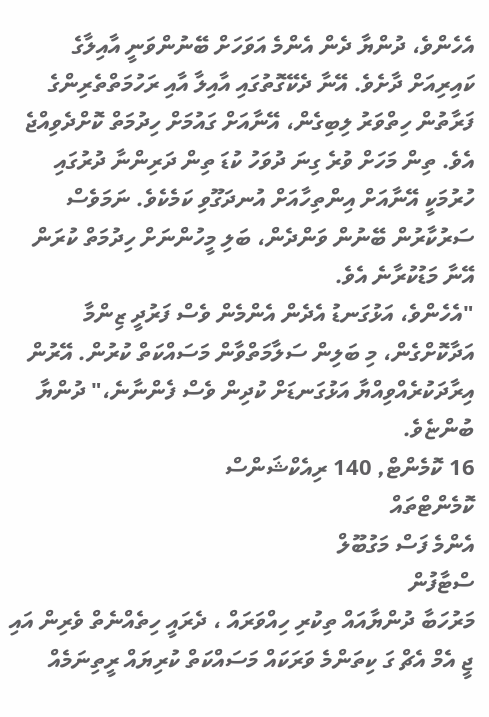އެހެންވެ، ދުންޔާ ދެން އެންމެ އަވަހަށް ބޭނުންވަނީ އާއިލާގެ ކައިރިއަށް ދާށެވެ. އޭނާ ދެކޭގޮތުގައި އާއިލާ އާއި ރަހުމަތްތެރިންގެ ފަރާތުން ހިތްވަރު ލިބިގެން، އޭނާއަށް ގައުމަށް ހިދުމަތް ކޮށްދެވިއްޖެ އެވެ. ތިން މަހަށް ވުރެ ގިނަ ދުވަހު ކުޑަ ތިން ދަރިންނާ ދުރުގައި ހުރުމަކީ އޭނާއަށް އިންތިހާއަށް އުނދަގޫވި ކަމެކެވެ. ނަމަވެސް ސަރުކާރުން ބޭނުން ވަންދެން، ބަލި މީހުންނަށް ހިދުމަތް ކުރަން އޭނާ މަޑުކުރާނެ އެވެ.
"އެހެންވެ، އަޅުގަނޑު އެދެން އެންމެން ވެސް ފަރުދީ ޒިންމާ އަދާކޮށްގެން، މި ބަލިން ސަލާމަތްވާން މަސައްކަތް ކުރުން. އޭރުން އިރާދަކުރެއްވިއްޔާ އަޅުގަނޑަށް ކުދިން ވެސް ފެންނާނެ،" ދުންޔާ ބުންޏެވެ.
16 ކޮމެންޓް, 140 ރިއެކްޝަންސް
ކޮމެންޓްތައް
އެންމެ ފަސް މަގުބޫލް
ސްޓާފުން
މަރުހަބާ ދުންޔާއައް ތިކުރި ހިއްވަރައް ، ދެރައީ ހިތެއްނެތް ވެރިން އައި ޖީ އެމް އެޗް ގަ ކިތަންމެ ވަރަކައް މަސައްކަތް ކުރިޔައް ރީތިނަމެއް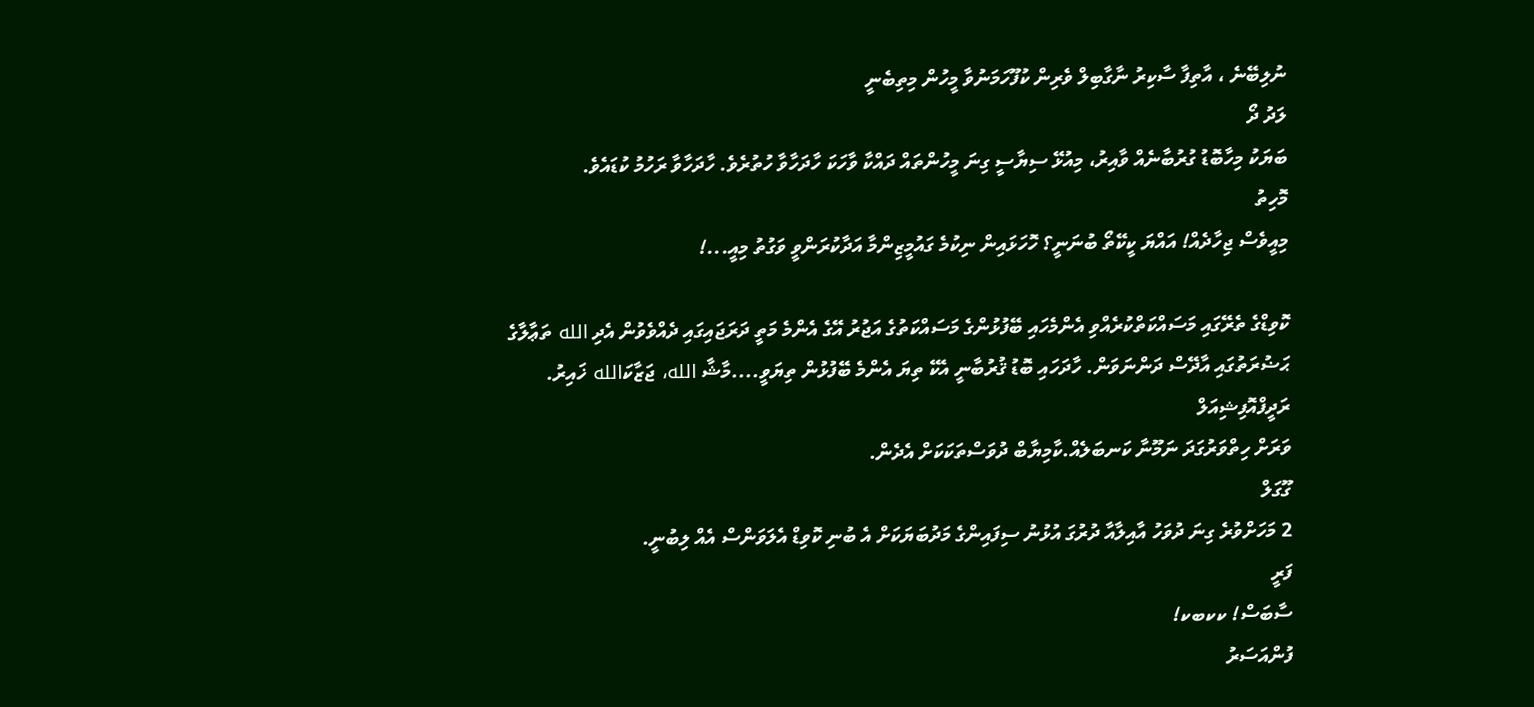ނުލިބޭނެ ، އާތިފާ ސާކިރު ނާގާބިލް ވެރިން ކުފޫހަމަނުވާ މީހުން މިތިބެނީ
ލަދު ދޯ
ބަޔަކު މިހާބޮޑު ގުރުބާނެއް ވާއިރު، މިއުޅޭ ސިޔާސީ ގިނަ މީހުންތައް ދައްކާ ވާހަކަ ހާދަހާވާ ހުތުރެވެ. ހާދަހާވާ ރަހުމު ކުޑައެވެ.
މޮހިތު
މިއީވެސް ޖިހާދެއް! އައްޔަ ކީކޭތޯ ބުނަނީ؟ ހޮހަޅައިން ނިކުމެ ގައުމީޒިންމާ އަދާކުރަންވީ ވަގުތު މިއީ...!

ކޮވިޑްގެ ތެރޭގައި މަސައްކަތްކުރެއްވި އެންމެހައި ބޭފުޅުންގެ މަސައްކަތުގެ އަޖުރު އޭގެ އެންމެ މަތީ ދަރަޖައިގައި ދެއްވެވުން އެދި الله ތަޢާލާގެ ޙަޟުރަތުގައި އާދޭސް ދަންނަވަން. ހާދަހައި ބޮޑު ޤުރުބާނީ އެކޭ ތިޔަ އެންމެ ބޭފުޅުން ތިޔަވީ....މާޝާ الله، ޖަޒާކަالله ޚައިރު.
ރަދީފްއޮފިޝިއަލް
ވަރަށް ހިތްވަރުގަދަ ނަމޫނާ ކަނބަލެއް.ކާމިޔާބް ދުވަސްތަކަކަށް އެދެން.
ގޫގަލް
2 މަހަށްވުރެ ގިނަ ދުވަހު އާއިލާއާ ދުރުގަ އުޅުނު ސިފައިންގެ މަދުބަޔަކަށް އެ ބުނި ކޮވިޑް އެލަވަންސް އެއް ލިބުނީ.
ފަރީ
ސާބަސް! ކކބކ!
ފުންއަސަރު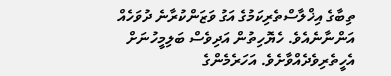ތިބާގެ އިޚްލާސްތެރިކަމުގެ އަގު ވަޒަންކުރާނެ ދުވަހެއް އަންނާނެއެވެ. ހެޔޮހިތުން އަދިވެސް ބަލިމީހުނަށް އެހީތެރިވެދެއްވާށެވެ. އަހަރެމެންގެ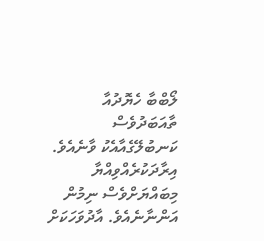ލޯބްބާ ހެޔޮދުއާ ތާއަބަދުވެސް ކަނބުލޭގެއާއެކު ވާނެއެވެ. އިރާދަކުރެއްވިއްޔާ މިބައްޔަށްވެސް ނިމުން އަންނާނެއެވެ. އާދުވަހަކަށް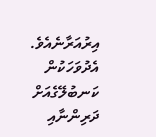އިރުއަރާނެއެވެ. އެދުވަހަކުން ކަނބުލޭގެއަށް ދަރިންނާއި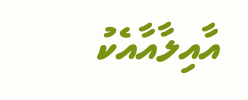އާއިލާއާއެކު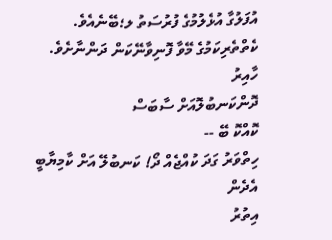އުފަލުގާ އުޅެލުމުގެ ފުރުސަތު ލ؛ބޭނެއެވެ. ކެތްތެރިކަމުގެ މޭވާ ފޮނިވާނޭކަން ދަންނާށެވެ.
ހާއިރު
ދޮންކަނބުލޮއަށް ސާބަސް
ކޮއްކޮ ބޭ --
ހިތްވަރު ގަދަ ކުއްޖެއް ދޯ! ކަނބުލޭ އަށް ކާމިޔާބީ އެދެން
އިތުރު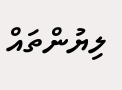ލިޔުންތައް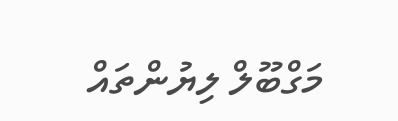މަގްބޫލް ލިޔުންތައް